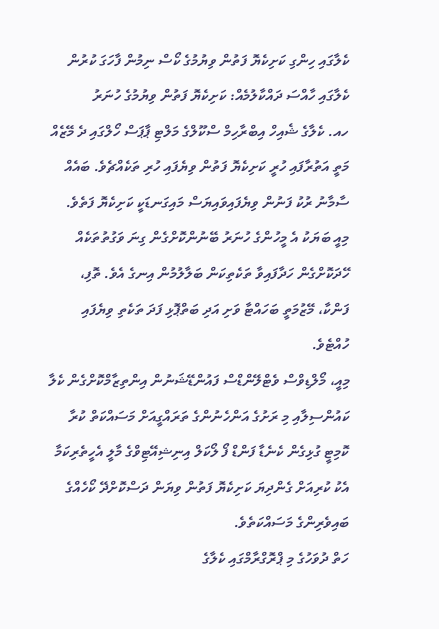ކެލާގައި ހިންގި ކަށިކެޔޮ ފަތުން ވިޔުމުގެ ކޯސް ނިމުން ފާހަގަ ކުރުން
ކެލާގައި ހާއްސަ ދައްކާލުމެއް: ކަށިކެޔޮ ފަތުން ވިޔުމުގެ ހުނަރު
ހއ. ކެލާގެ ޝެއިހް އިބްރާހިމް ސްކޫލްގެ މަލްޓި ޕާޕަސް ހޯލްގައި ދެ މޭޒެއް މަތީ އަތުރާފައި ހުރީ ކަށިކެޔޮ ފަތުން ވިޔެފައި ހުރި ތަކެއްޗެވެ. ބައެއް ސާމާނު ރުކު ފަނުން ވިޔެފައިވައިޔަސް މައިގަނޑަކީ ކަށިކެޔޮ ފަތެވެ.
މިއީ ބަޔަކު އެ މީހުންގެ ހުނަރު ބޭނުންކޮށްގެން ގިނަ ވަގުތުތަކެއް ހޭދަކޮށްގެން ހަދާފައިވާ ތަކެތިކަން ބަލާލުމުން އިނގެ އެވެ. ތޮފި، ފަންކާ، މޭޒުމަތީ ބަހައްޓާ ވަށި އަދި ބަތްޕޮޅި ފަދަ ތަކެތި ވިޔެފައި ހުއްޓެވެ.
މިއީ، މޯލްޑިވްސް ވެޓްލޭންޑްސް ފައުންޑޭޝަނުން އިންތިޒާމްކޮށްގެން ކެލާ ކައުންސިލާއި މި ރަށުގެ އަންހެނުންގެ ތަރައްގީއަށް މަސައްކަތް ކުރާ ކޮމިޓީ ގުޅިގެން ކެނެޑާ ފަންޑް ފޯ ލޯކަލް އިނިޝިއޭޓިވްގެ މާލީ އެހީތެރިކަމާ އެކު ކުރިއަށް ގެންދިޔަ ކަށިކެޔޮ ފަތުން ވިޔަން ދަސްކޮށްދޭ ކޯހެއްގެ ބައިވެރިންގެ މަސައްކަތެވެ.
ހަތް ދުވަހުގެ މި ޕްރޮގްރާމްގައި ކެލާގެ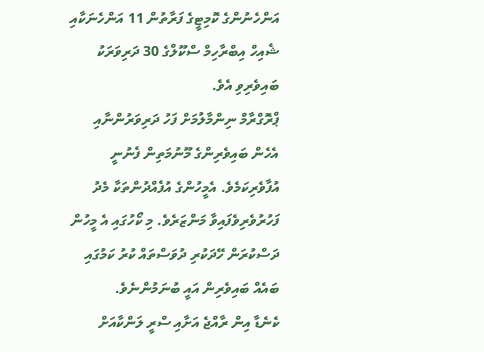އަންހެނުންގެ ކޮމިޓީގެ ފަރާތުން 11 އަންހެނަކާއި ޝެއިހް އިބްރާހިމް ސްކޫލްގެ 30 ދަރިވަރަކު ބައިވެރިވި އެވެ.
ޕްރޮގްރާމް ނިންމާލުމަށް ފަހު ދަރިވަރުންނާއި އެހެން ބައިވެރިންގެ މޫނުމަތިން ފެނުނީ އުފާވެރިކަމެވެ. އެމީހުންގެ އުފެއްދުންތަކާ މެދު ފަހުރުވެރިވެފައިވާ މަންޒަރެވެ. މި ކޯހުގައި އެ މީހުން ދަސްކުރަން ހޭދަކުރި ދުވަސްތައް ކުރު ކަމުގައި ބައެއް ބައިވެރިން އައީ ބުނަމުންނެވެ.
ކެނެޑާ އިން ރާއްޖެ އަށާއި ސްރީ ލަންކާއަށް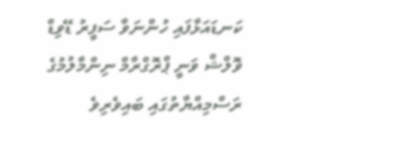ކަނޑައަޅާފައި ހުންނަވާ ސަފީރު ޑޭވިޑް ވޮލްޝް ވަނީ ޕްރޮގްރާމް ނިންމާލުމުގެ ރަސްމިއްޔާތުގައި ބައިވެރިވެ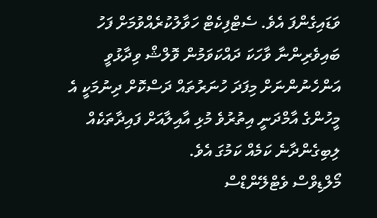ވަޑައިގެންފަ އެވެ. ސެޓްފިކެޓް ހަވާލުކުރެއްވުމަށް ފަހު ބައިވެރިންނާ ވާހަކަ ދައްކަވަމުން ވޮލްޝް ވިދާޅުވީ އަންހެނުންނަށް މިފަދަ ހުނަރުތައް ދަސްކޮށް ދިނުމަކީ އެ މީހުންގެ އާމްދަނީ އިތުރުވެ މުޅި އާއިލާއަށް ފައިދާތަކެއް ލިބިގެންދާނެ ކަމެއް ކަމުގަ އެވެ.
މޯލްޑިވްސް ވެޓްލޭންޑްސް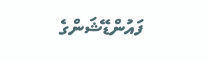ފައުންޑޭޝަންގެ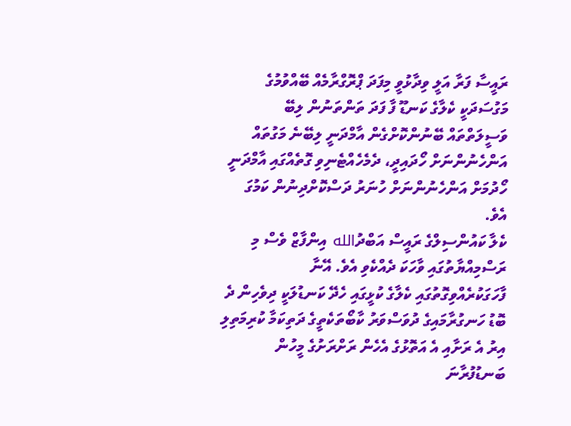ރައީސާ ފަރާ އަލީ ވިދާޅުވީ މިފަދަ ޕްރޮގްރާމެއް ބޭއްވުމުގެ މަގުސަދަކީ ކެލާގެ ކަނޑޫ ފާ ފަދަ ތަންތަނުން ލިބޭ ވަސީލަތްތައް ބޭނުންކޮށްގެން އާމްދަނީ ލިބޭނެ މަގުތައް އަންހެނުންނަށް ހޯދައިދީ، ދެމެހެއްޓެނިވި ގޮތެއްގައި އާމްދަނީ ހޯދުމަށް އަންހެނުންނަށް ހުނަރު ދަސްކޮށްދިނުން ކަމުގަ އެވެ.
ކެލާ ކައުންސިލްގެ ރައީސް އަބްދުالله އިންފާޒް ވެސް މި ރަސްމިއްޔާތުގައި ވާހަކަ ދެއްކެވި އެވެ. އޭނާ ފާހަގަކުރެއްވިގޮތުގައި ކެލާގެ ކުޅީގައި ހެދޭ ކަނޑުލަކީ ދިވެހިން ދެ ބޮޑު ހަނގުރާމައިގެ ދުވަސްވަރު ކާބޯތަކެތީގެ ދަތިކަމާ ކުރިމަތިލި އިރު އެ ރަށާއި އެ އަތޮޅުގެ އެހެން ރަށްރަށުގެ މީހުން ބަނޑުފުރާނަ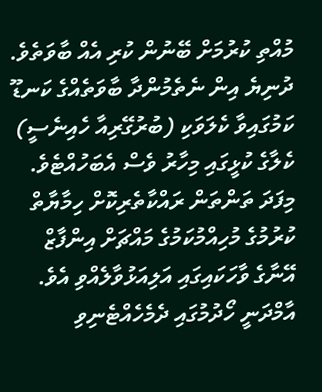މުއްތި ކުރުމަށް ބޭނުން ކުރި އެއް ބާވަތެވެ.
ދުނިޔެ އިން ނެތެމުންދާ ބާވަތެއްގެ ކަނޑޫ ކަމުގައިވާ ކެލަވަކި (ބުރުގޭރިއާ ހެއިނެސީ) ކެލާގެ ކުޅީގައި މިހާރު ވެސް އެބަހުއްޓެވެ.
މިފަދަ ތަންތަން ރައްކާތެރިކޮށް ހިމާޔާތް ކުރުމުގެ މުހިއްމުކަމުގެ މައްޗަށް އިންފާޒް އޭނާގެ ވާހަކައިގައި އަލިއަޅުވާލެއްވި އެވެ.
އާމްދަނީ ހޯދުމުގައި ދެމެހެއްޓެނިވި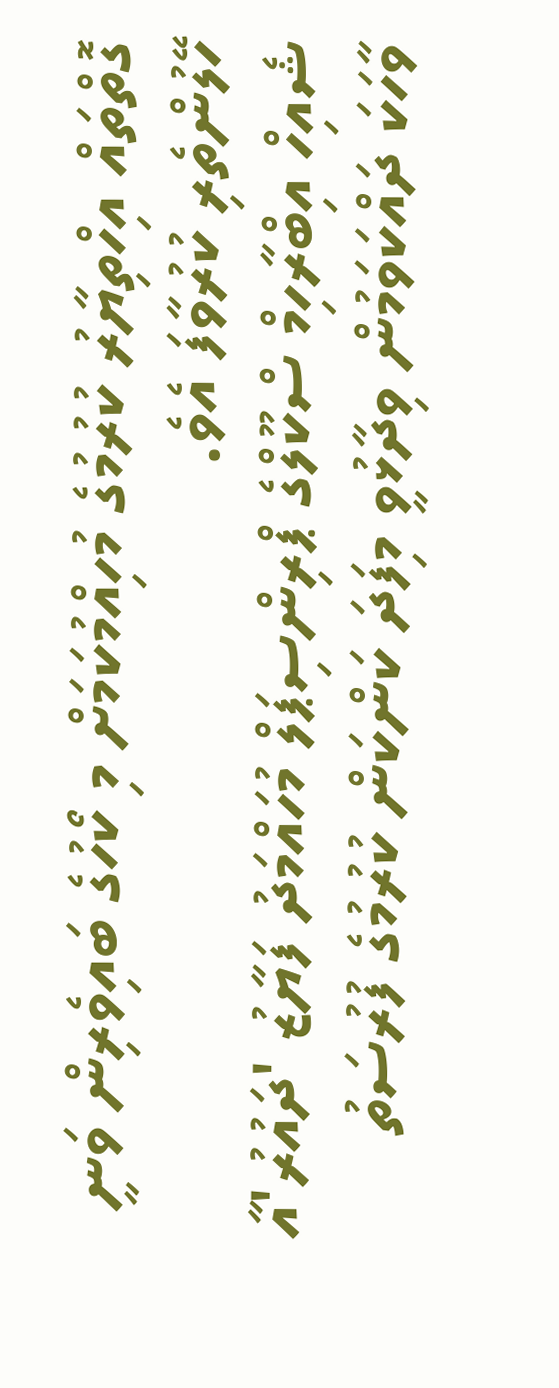ގޮތްތައް އިހްތިޔާރު ކުރުމުގެ މުހިއްމުކަމަށް މި ކޯހުގެ ބައިވެރިން ވަނީ ހޭލުންތެރި ކުރުވާފަ އެވެ.
ޝެއިހް އިބްރާހިމް ސްކޫލްގެ ޕްރިންސިޕަލް މުހައްމަދު ފަޔާޒު 'ދައުރު'އާ ވާހަކަ ދައްކަވަމުން ވިދާޅުވީ މިފަދަ ކަންކަން ކުރުމުގެ ފުރުސަތު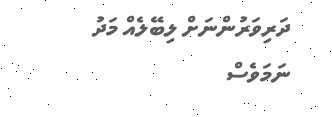ދަރިވަރުންނަށް ލިބޭލެއް މަދު ނަމަވެސް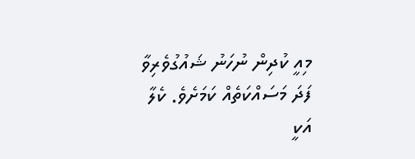މިއީ ކުދިން ނުހަނު ޝައުގުވެރިވާ ފަދަ މަސައްކަތެއް ކަމަށެވެ. ކެލާ އަކީ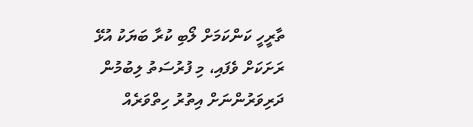ތާރީހީ ކަންކަމަށް ލޯބި ކުރާ ބަޔަކު އުޅޭ ރަށަކަށް ވެފައި، މި ފުރުސަތު ލިބުމުން ދަރިވަރުންނަށް އިތުރު ހިތްވަރެއް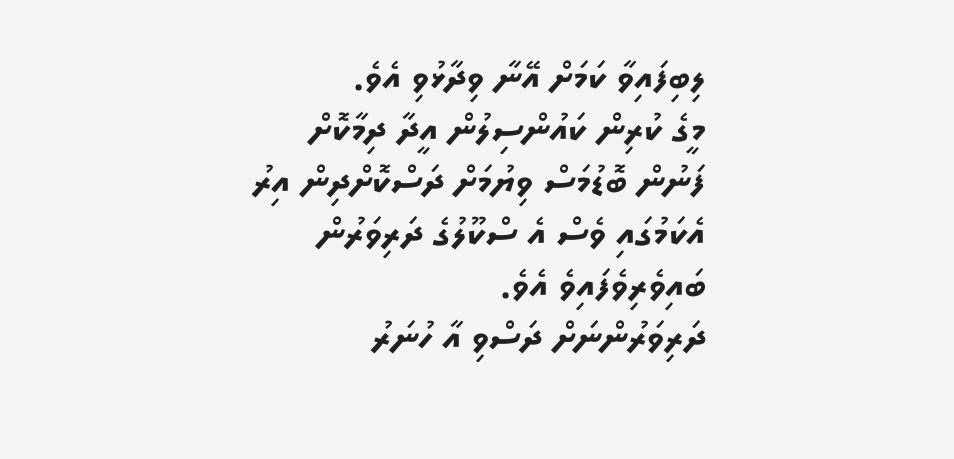ލިބިފައިވާ ކަމަށް އޭނާ ވިދާޅުވި އެވެ.
މީގެ ކުރިން ކައުންސިލުން އީދާ ދިމާކޮށް ފަނުން ބޮޑުމަސް ވިޔުމަށް ދަސްކޮށްދިން އިރު އެކަމުގައި ވެސް އެ ސްކޫލުގެ ދަރިވަރުން ބައިވެރިވެފައިވެ އެވެ.
ދަރިވަރުންނަށް ދަސްވި އާ ހުނަރު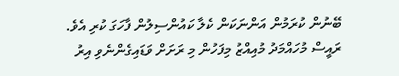ބޭނުން ކުރަމުން އަންނަކަން ކެލާ ކައުންސިލުން ފާހަގަ ކުރި އެވެ. ރައީސް މުހައްމަދު މުއިއްޒު މިފަހުން މި ރަށަށް ވަޑައިގެންނެވި އިރު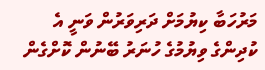މަރުހަބާ ކިޔުމަށް ދަރިވަރުން ވަނީ އެ ކުދިންގެ ވިޔުމުގެ ހުނަރު ބޭނުން ކޮށްގެން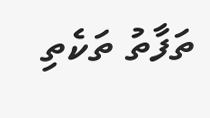ތަފާތު ތަކެތި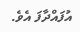އުފައްދާފަ އެވެ.